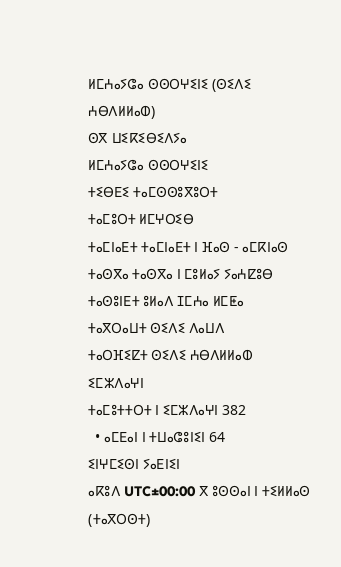ⵍⵎⵄⴰⵢⵛⴰ ⵙⵙⵔⵖⵉⵏⵉ (ⵙⵉⴷⵉ ⵄⴱⴷⵍⵍⴰⵀ)
ⵙⴳ ⵡⵉⴽⵉⴱⵉⴷⵢⴰ
ⵍⵎⵄⴰⵢⵛⴰ ⵙⵙⵔⵖⵉⵏⵉ
ⵜⵉⴱⴹⵉ ⵜⴰⵎⵙⵙⵓⴳⵓⵔⵜ
ⵜⴰⵎⵓⵔⵜ ⵍⵎⵖⵔⵉⴱ
ⵜⴰⵎⵏⴰⴹⵜ ⵜⴰⵎⵏⴰⴹⵜ ⵏ ⴼⴰⵙ - ⴰⵎⴽⵏⴰⵙ
ⵜⴰⵙⴳⴰ ⵜⴰⵙⴳⴰ ⵏ ⵎⵓⵍⴰⵢ ⵢⴰⵄⵇⵓⴱ
ⵜⴰⵙⵓⵏⴹⵜ ⵓⵍⴰⴷ ⵊⵎⵄⴰ ⵍⵎⵟⴰ
ⵜⴰⴳⵔⴰⵡⵜ ⵙⵉⴷⵉ ⴷⴰⵡⴷ
ⵜⴰⵔⴼⵉⵇⵜ ⵙⵉⴷⵉ ⵄⴱⴷⵍⵍⴰⵀ
ⵉⵎⵣⴷⴰⵖⵏ
ⵜⴰⵎⵓⵜⵜⵔⵜ ⵏ ⵉⵎⵣⴷⴰⵖⵏ 382
  • ⴰⵎⴹⴰⵏ ⵏ ⵜⵡⴰⵛⵓⵏⵉⵏ 64
ⵉⵏⵖⵎⵉⵙⵏ ⵢⴰⴹⵏⵉⵏ
ⴰⴽⵓⴷ UTC±00:00 ⴳ ⵓⵙⵙⴰⵏ ⵏ ⵜⵉⵍⵍⴰⵙ (ⵜⴰⴳⵔⵙⵜ)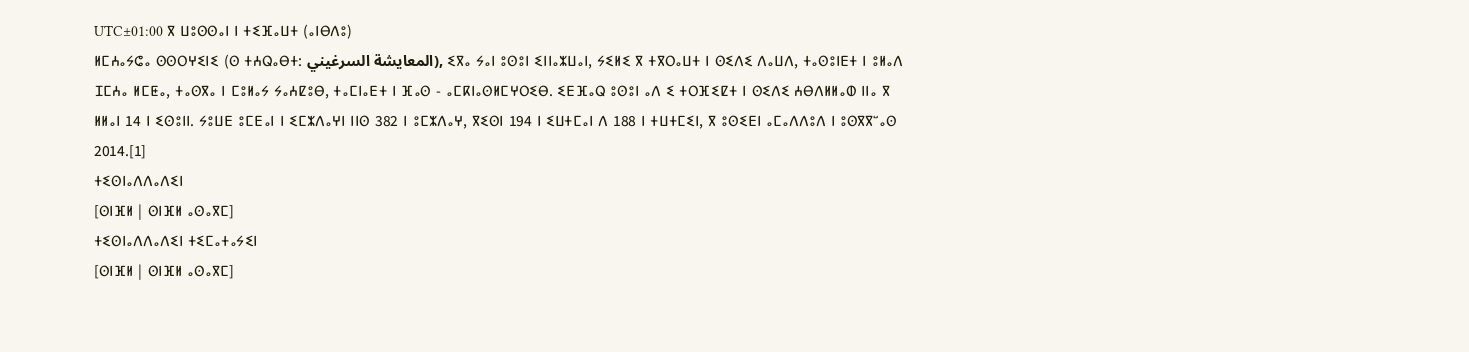UTC±01:00 ⴳ ⵡⵓⵙⵙⴰⵏ ⵏ ⵜⵉⴼⴰⵡⵜ (ⴰⵏⴱⴷⵓ)
ⵍⵎⵄⴰⵢⵛⴰ ⵙⵙⵔⵖⵉⵏⵉ (ⵙ ⵜⵄⵕⴰⴱⵜ: المعايشة السرغيني), ⵉⴳⴰ ⵢⴰⵏ ⵓⵙⵓⵏ ⵉⵏⵏⴰⵣⵡⴰⵏ, ⵢⵉⵍⵉ ⴳ ⵜⴳⵔⴰⵡⵜ ⵏ ⵙⵉⴷⵉ ⴷⴰⵡⴷ, ⵜⴰⵙⵓⵏⴹⵜ ⵏ ⵓⵍⴰⴷ ⵊⵎⵄⴰ ⵍⵎⵟⴰ, ⵜⴰⵙⴳⴰ ⵏ ⵎⵓⵍⴰⵢ ⵢⴰⵄⵇⵓⴱ, ⵜⴰⵎⵏⴰⴹⵜ ⵏ ⴼⴰⵙ - ⴰⵎⴽⵏⴰⵙⵍⵎⵖⵔⵉⴱ. ⵉⴹⴼⴰⵕ ⵓⵙⵓⵏ ⴰⴷ ⵉ ⵜⵔⴼⵉⵇⵜ ⵏ ⵙⵉⴷⵉ ⵄⴱⴷⵍⵍⴰⵀ ⵏⵏⴰ ⴳ ⵍⵍⴰⵏ 14 ⵏ ⵉⵙⵓⵏⵏ. ⵢⵓⵡⴹ ⵓⵎⴹⴰⵏ ⵏ ⵉⵎⵣⴷⴰⵖⵏ ⵏⵏⵙ 382 ⵏ ⵓⵎⵣⴷⴰⵖ, ⴳⵉⵙⵏ 194 ⵏ ⵉⵡⵜⵎⴰⵏ ⴷ 188 ⵏ ⵜⵡⵜⵎⵉⵏ, ⴳ ⵓⵙⵉⴹⵏ ⴰⵎⴰⴷⴷⵓⴷ ⵏ ⵓⵙⴳⴳⵯⴰⵙ 2014.[1]
ⵜⵉⵙⵏⴰⴷⴷⴰⴷⵉⵏ
[ⵙⵏⴼⵍ | ⵙⵏⴼⵍ ⴰⵙⴰⴳⵎ]
ⵜⵉⵙⵏⴰⴷⴷⴰⴷⵉⵏ ⵜⵉⵎⴰⵜⴰⵢⵉⵏ
[ⵙⵏⴼⵍ | ⵙⵏⴼⵍ ⴰⵙⴰⴳⵎ]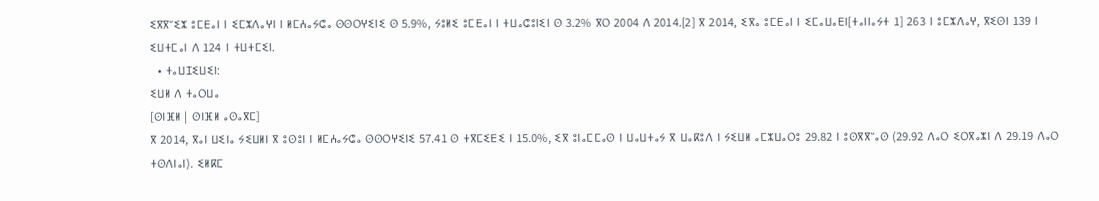ⵉⴳⴳⵯⵉⵣ ⵓⵎⴹⴰⵏ ⵏ ⵉⵎⵣⴷⴰⵖⵏ ⵏ ⵍⵎⵄⴰⵢⵛⴰ ⵙⵙⵔⵖⵉⵏⵉ ⵙ 5.9%, ⵢⵓⵍⵉ ⵓⵎⴹⴰⵏ ⵏ ⵜⵡⴰⵛⵓⵏⵉⵏ ⵙ 3.2% ⴳⵔ 2004 ⴷ 2014.[2] ⴳ 2014, ⵉⴳⴰ ⵓⵎⴹⴰⵏ ⵏ ⵉⵎⴰⵡⴰⴹⵏ[ⵜⴰⵏⵏⴰⵢⵜ 1] 263 ⵏ ⵓⵎⵣⴷⴰⵖ, ⴳⵉⵙⵏ 139 ⵏ ⵉⵡⵜⵎⴰⵏ ⴷ 124 ⵏ ⵜⵡⵜⵎⵉⵏ.
  • ⵜⴰⵡⵊⵉⵡⵉⵏ:
ⵉⵡⵍ ⴷ ⵜⴰⵔⵡⴰ
[ⵙⵏⴼⵍ | ⵙⵏⴼⵍ ⴰⵙⴰⴳⵎ]
ⴳ 2014, ⴳⴰⵏ ⵡⵉⵏⴰ ⵢⵉⵡⵍⵏ ⴳ ⵓⵙⵓⵏ ⵏ ⵍⵎⵄⴰⵢⵛⴰ ⵙⵙⵔⵖⵉⵏⵉ 57.41 ⵙ ⵜⴳⵎⵉⴹⵉ ⵏ 15.0%, ⵉⴳ ⵓⵏⴰⵎⵎⴰⵙ ⵏ ⵡⴰⵡⵜⴰⵢ ⴳ ⵡⴰⴽⵓⴷ ⵏ ⵢⵉⵡⵍ ⴰⵎⵣⵡⴰⵔⵓ 29.82 ⵏ ⵓⵙⴳⴳⵯⴰⵙ (29.92 ⴷⴰⵔ ⵉⵔⴳⴰⵣⵏ ⴷ 29.19 ⴷⴰⵔ ⵜⵙⴷⵏⴰⵏ). ⵉⵍⴽⵎ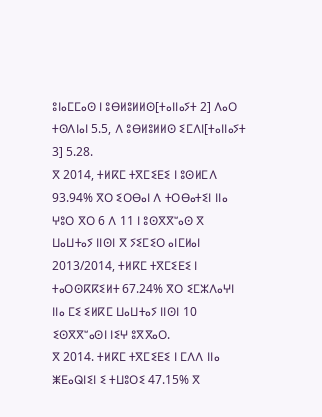ⵓⵏⴰⵎⵎⴰⵙ ⵏ ⵓⴱⵍⵓⵍⵍⵙ[ⵜⴰⵏⵏⴰⵢⵜ 2] ⴷⴰⵔ ⵜⵙⴷⵏⴰⵏ 5.5, ⴷ ⵓⴱⵍⵓⵍⵍⵙ ⵉⵎⴷⵏ[ⵜⴰⵏⵏⴰⵢⵜ 3] 5.28.
ⴳ 2014, ⵜⵍⴽⵎ ⵜⴳⵎⵉⴹⵉ ⵏ ⵓⵙⵍⵎⴷ 93.94% ⴳⵔ ⵉⵔⴱⴰⵏ ⴷ ⵜⵔⴱⴰⵜⵉⵏ ⵏⵏⴰ ⵖⵓⵔ ⴳⵔ 6 ⴷ 11 ⵏ ⵓⵙⴳⴳⵯⴰⵙ ⴳ ⵡⴰⵡⵜⴰⵢ ⵏⵏⵙⵏ ⴳ ⵢⵉⵎⵉⵔ ⴰⵏⵎⵍⴰⵏ 2013/2014, ⵜⵍⴽⵎ ⵜⴳⵎⵉⴹⵉ ⵏ ⵜⴰⵔⵙⴽⴽⵉⵍⵜ 67.24% ⴳⵔ ⵉⵎⵣⴷⴰⵖⵏ ⵏⵏⴰ ⵎⵉ ⵉⵍⴽⵎ ⵡⴰⵡⵜⴰⵢ ⵏⵏⵙⵏ 10 ⵉⵙⴳⴳⵯⴰⵙⵏ ⵏⵉⵖ ⵓⴳⴳⴰⵔ.
ⴳ 2014. ⵜⵍⴽⵎ ⵜⴳⵎⵉⴹⵉ ⵏ ⵎⴷⴷ ⵏⵏⴰ ⵥⴹⴰⵕⵏⵉⵏ ⵉ ⵜⵡⵓⵔⵉ 47.15% ⴳ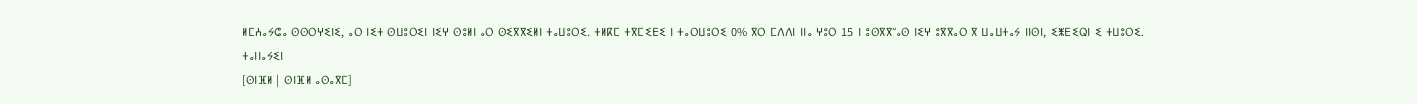ⵍⵎⵄⴰⵢⵛⴰ ⵙⵙⵔⵖⵉⵏⵉ, ⴰⵔ ⵏⵉⵜ ⵙⵡⵓⵔⵉⵏ ⵏⵉⵖ ⵙⵓⵍⵏ ⴰⵔ ⵙⵉⴳⴳⵉⵍⵏ ⵜⴰⵡⵓⵔⵉ. ⵜⵍⴽⵎ ⵜⴳⵎⵉⴹⵉ ⵏ ⵜⴰⵔⵡⵓⵔⵉ 0% ⴳⵔ ⵎⴷⴷⵏ ⵏⵏⴰ ⵖⵓⵔ 15 ⵏ ⵓⵙⴳⴳⵯⴰⵙ ⵏⵉⵖ ⵓⴳⴳⴰⵔ ⴳ ⵡⴰⵡⵜⴰⵢ ⵏⵏⵙⵏ, ⵉⵥⴹⵉⵕⵏ ⵉ ⵜⵡⵓⵔⵉ.
ⵜⴰⵏⵏⴰⵢⵉⵏ
[ⵙⵏⴼⵍ | ⵙⵏⴼⵍ ⴰⵙⴰⴳⵎ]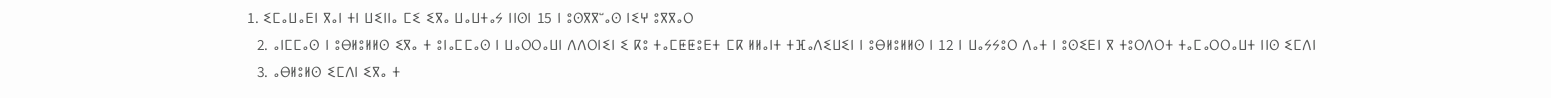1. ⵉⵎⴰⵡⴰⴹⵏ ⴳⴰⵏ ⵜⵏ ⵡⵉⵏⵏⴰ ⵎⵉ ⵉⴳⴰ ⵡⴰⵡⵜⴰⵢ ⵏⵏⵙⵏ 15 ⵏ ⵓⵙⴳⴳⵯⴰⵙ ⵏⵉⵖ ⵓⴳⴳⴰⵔ
  2. ⴰⵏⵎⵎⴰⵙ ⵏ ⵓⴱⵍⵓⵍⵍⵙ ⵉⴳⴰ ⵜ ⵓⵏⴰⵎⵎⴰⵙ ⵏ ⵡⴰⵔⵔⴰⵡⵏ ⴷⴷⵔⵏⵉⵏ ⵉ ⴽⵓ ⵜⴰⵎⵟⵟⵓⴹⵜ ⵎⴽ ⵍⵍⴰⵏⵜ ⵜⴼⴰⴷⵉⵡⵉⵏ ⵏ ⵓⴱⵍⵓⵍⵍⵙ ⵏ 12 ⵏ ⵡⴰⵢⵢⵓⵔ ⴷⴰⵜ ⵏ ⵓⵙⵉⴹⵏ ⴳ ⵜⵓⵔⴷⵔⵜ ⵜⴰⵎⴰⵔⵔⴰⵡⵜ ⵏⵏⵙ ⵉⵎⴷⵏ
  3. ⴰⴱⵍⵓⵍⵙ ⵉⵎⴷⵏ ⵉⴳⴰ ⵜ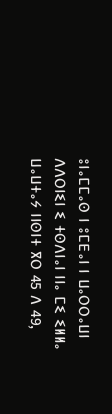ⵓⵏⴰⵎⵎⴰⵙ ⵏ ⵓⵎⴹⴰⵏ ⵏ ⵡⴰⵔⵔⴰⵡⵏ ⴷⴷⵔⵏⵉⵏ ⵉ ⵜⵙⴷⵏⴰⵏ ⵏⵏⴰ ⵎⵉ ⵉⵍⵍⴰ ⵡⴰⵡⵜⴰⵢ ⵏⵏⵙⵏⵜ ⴳⵔ 45 ⴷ 49,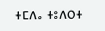ⵜⵎⴷⴰ ⵜⵓⴷⵔⵜ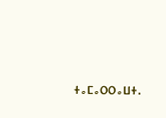ⵜⴰⵎⴰⵔⵔⴰⵡⵜ.